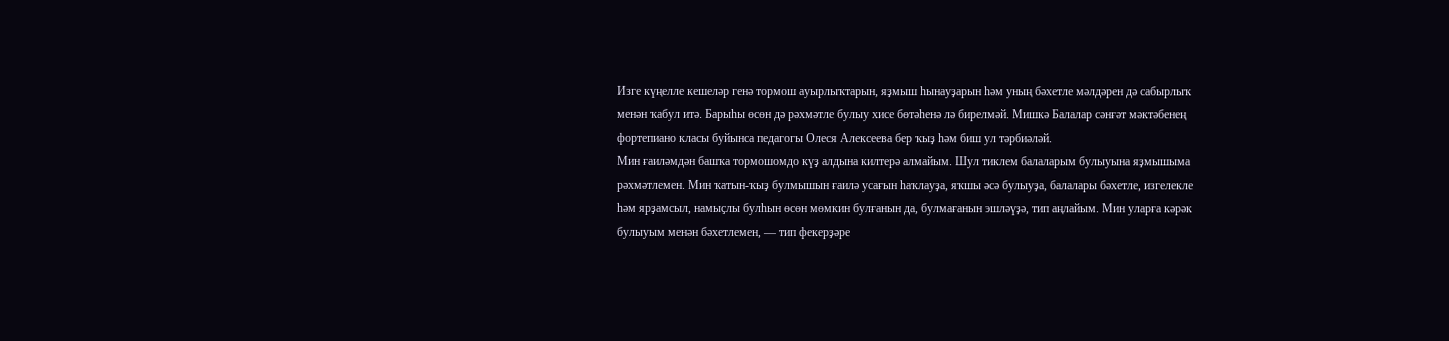Изге күңелле кешеләр генә тормош ауырлыҡтарын, яҙмыш һынауҙарын һәм уның бәхетле мәлдәрен дә сабырлыҡ менән ҡабул итә. Барыһы өсөн дә рәхмәтле булыу хисе бөтәһенә лә бирелмәй. Мишкә Балалар сәнғәт мәктәбенең фортепиано класы буйынса педагогы Олеся Алексеева бер ҡыҙ һәм биш ул тәрбиәләй.
Мин ғаиләмдән башҡа тормошомдо күҙ алдына килтерә алмайым. Шул тиклем балаларым булыуына яҙмышыма рәхмәтлемен. Мин ҡатын-ҡыҙ булмышын ғаилә усағын һаҡлауҙа, яҡшы әсә булыуҙа, балалары бәхетле, изгелекле һәм ярҙамсыл, намыҫлы булһын өсөн мөмкин булғанын да, булмағанын эшләүҙә, тип аңлайым. Мин уларға кәрәк булыуым менән бәхетлемен, — тип фекерҙәре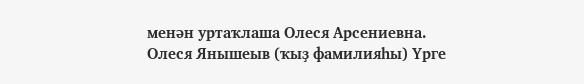менән уртаҡлаша Олеся Арсениевна.
Олеся Янышеыв (ҡыҙ фамилияһы) Үрге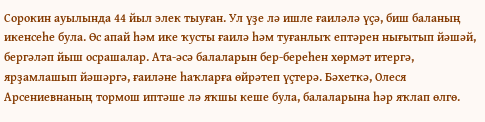Сорокин ауылында 44 йыл элек тыуған. Ул үҙе лә ишле ғаиләлә үҫә, биш баланың икенсеһе була. Өс апай һәм ике ҡусты ғаилә һәм туғанлыҡ ептәрен нығытып йәшәй, бергәләп йыш осрашалар. Ата-әсә балаларын бер-береһен хөрмәт итергә, ярҙамлашып йәшәргә, ғаиләне һаҡларға өйрәтеп үҫтерә. Бәхеткә, Олеся Арсениевнаның тормош иптәше лә яҡшы кеше була, балаларына һәр яҡлап өлгө.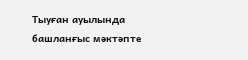Тыуған ауылында башланғыс мәктәпте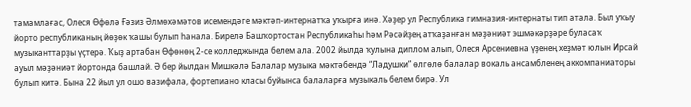тамамлағас, Олеся Өфөлә Ғәзиз Әлмөхәмәтов исемендәге мәктәп-интернатҡа уҡырға инә. Хәҙер ул Республика гимназия-интернаты тип атала. Был уҡыу йорто республиканың йөҙөк ҡашы булып һанала. Бирелә Башҡортостан Республикаһы һәм Рәсәйҙең атҡаҙанған мәҙәниәт эшмәкәрҙәре буласаҡ музыканттарҙы үҫтерә. Ҡыҙ артабан Өфөнөң 2-се колледжында белем ала. 2002 йылда ҡулына диплом алып, Олеся Арсениевна үҙенең хеҙмәт юлын Ирсай ауыл мәҙәниәт йортонда башлай. Ә бер йылдан Мишкәлә Балалар музыка мәктәбендә “Ладушки” өлгөлө балалар вокаль ансамбленең аккомпаниаторы булып китә. Бына 22 йыл ул ошо вазифала, фортепиано класы буйынса балаларға музыкаль белем бирә. Ул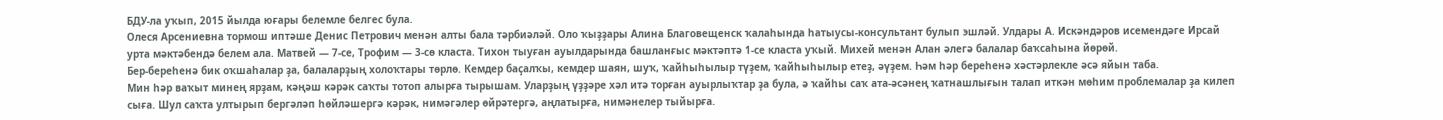БДУ-ла уҡып, 2015 йылда юғары белемле белгес була.
Олеся Арсениевна тормош иптәше Денис Петрович менән алты бала тәрбиәләй. Оло ҡыҙҙары Алина Благовещенск ҡалаһында һатыусы-консультант булып эшләй. Улдары А. Искәндәров исемендәге Ирсай урта мәктәбендә белем ала. Матвей — 7-се, Трофим — 3-сө класта. Тихон тыуған ауылдарында башланғыс мәктәптә 1-се класта уҡый. Михей менән Алан әлегә балалар баҡсаһына йөрөй.
Бер-береһенә бик оҡшаһалар ҙа, балаларҙың холоҡтары төрлө. Кемдер баҫалҡы, кемдер шаян, шуҡ, ҡайһыһылыр түҙем, ҡайһыһылыр етеҙ, әүҙем. Һәм һәр береһенә хәстәрлекле әсә яйын таба.
Мин һәр ваҡыт минең ярҙам, кәңәш кәрәк саҡты тотоп алырға тырышам. Уларҙың үҙҙәре хәл итә торған ауырлыҡтар ҙа була, ә ҡайһы саҡ ата-әсәнең ҡатнашлығын талап иткән мөһим проблемалар ҙа килеп сыға. Шул саҡта ултырып бергәләп һөйләшергә кәрәк, нимәгәлер өйрәтергә, аңлатырға, нимәнелер тыйырға.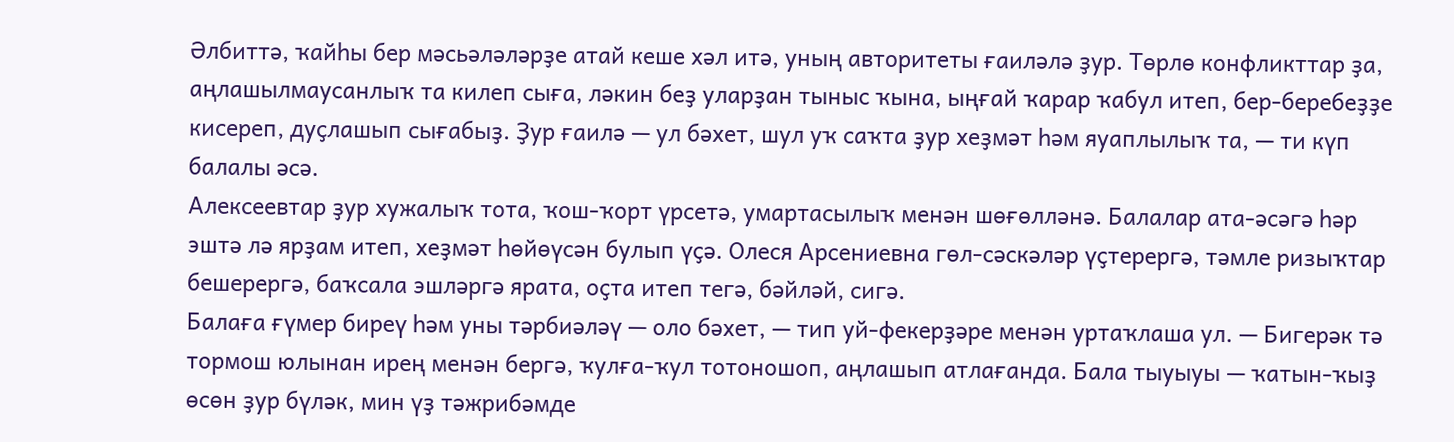Әлбиттә, ҡайһы бер мәсьәләләрҙе атай кеше хәл итә, уның авторитеты ғаиләлә ҙур. Төрлө конфликттар ҙа, аңлашылмаусанлыҡ та килеп сыға, ләкин беҙ уларҙан тыныс ҡына, ыңғай ҡарар ҡабул итеп, бер-беребеҙҙе кисереп, дуҫлашып сығабыҙ. Ҙур ғаилә — ул бәхет, шул уҡ саҡта ҙур хеҙмәт һәм яуаплылыҡ та, — ти күп балалы әсә.
Алексеевтар ҙур хужалыҡ тота, ҡош-ҡорт үрсетә, умартасылыҡ менән шөғөлләнә. Балалар ата-әсәгә һәр эштә лә ярҙам итеп, хеҙмәт һөйөүсән булып үҫә. Олеся Арсениевна гөл-сәскәләр үҫтерергә, тәмле ризыҡтар бешерергә, баҡсала эшләргә ярата, оҫта итеп тегә, бәйләй, сигә.
Балаға ғүмер биреү һәм уны тәрбиәләү — оло бәхет, — тип уй-фекерҙәре менән уртаҡлаша ул. — Бигерәк тә тормош юлынан ирең менән бергә, ҡулға-ҡул тотоношоп, аңлашып атлағанда. Бала тыуыуы — ҡатын-ҡыҙ өсөн ҙур бүләк, мин үҙ тәжрибәмде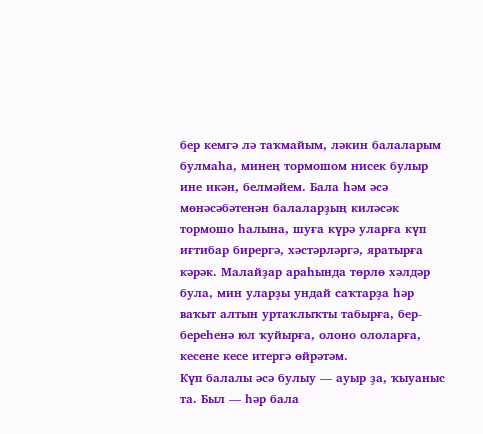бер кемгә лә таҡмайым, ләкин балаларым булмаһа, минең тормошом нисек булыр ине икән, белмәйем. Бала һәм әсә мөнәсәбәтенән балаларҙың киләсәк тормошо һалына, шуға күрә уларға күп иғтибар бирергә, хәстәрләргә, яратырға кәрәк. Малайҙар араһында төрлө хәлдәр була, мин уларҙы ундай саҡтарҙа һәр ваҡыт алтын уртаҡлыҡты табырға, бер-береһенә юл ҡуйырға, олоно ололарға, кесене кесе итергә өйрәтәм.
Күп балалы әсә булыу — ауыр ҙа, ҡыуаныс та. Был — һәр бала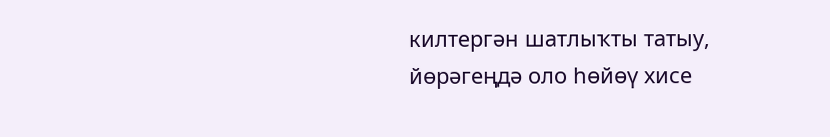килтергән шатлыҡты татыу, йөрәгеңдә оло һөйөү хисе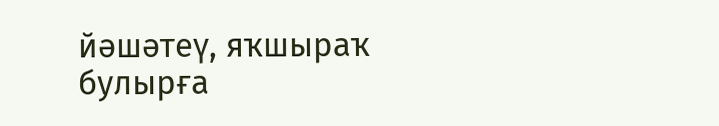йәшәтеү, яҡшыраҡ булырға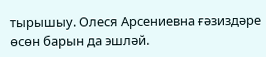тырышыу. Олеся Арсениевна ғәзиздәре өсөн барын да эшләй.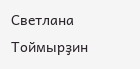Светлана Тоймырҙин